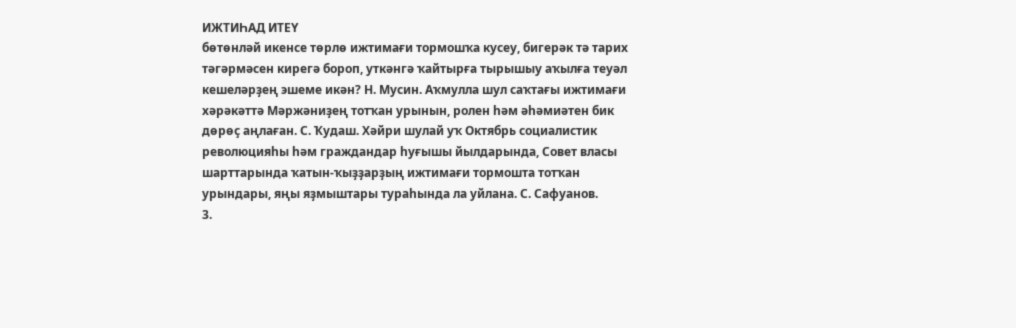ИЖТИҺАД ИТЕҮ
бөтөнләй икенсе төрлө ижтимағи тормошҡа кусеу, бигерәк тә тарих тәгәрмәсен кирегә бороп, уткәнгә ҡайтырға тырышыу аҡылға теуәл кешеләрҙең эшеме икән? Н. Мусин. Аҡмулла шул саҡтағы ижтимағи хәрәкәттә Мәржәниҙең тотҡан урынын, ролен һәм әһәмиәтен бик дөрөҫ аңлаған. С. Ҡудаш. Хәйри шулай уҡ Октябрь социалистик революцияһы һәм граждандар һуғышы йылдарында, Совет власы шарттарында ҡатын-ҡыҙҙарҙың ижтимағи тормошта тотҡан урындары, яңы яҙмыштары тураһында ла уйлана. С. Сафуанов.
3.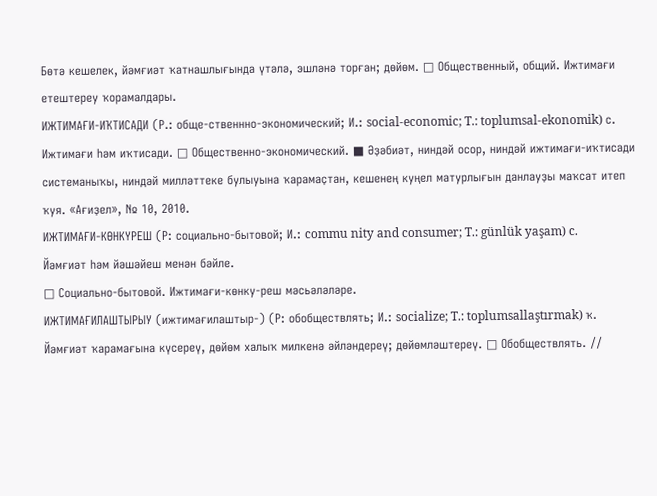Бөтә кешелек, йәмғиәт ҡатнашлығында үтәлә, эшләнә торған; дөйөм. □ Общественный, общий. Ижтимағи етештереу ҡорамалдары.
ИЖТИМАҒИ-ИҠТИСАДИ (Р.: обще-ственнно-экономический; И.: social-economic; T.: toplumsal-ekonomik) с.
Ижтимағи һәм иҡтисади. □ Общественно-экономический. ■ Әҙәбиәт, ниндәй осор, ниндәй ижтимағи-иҡтисади системаныҡы, ниндәй милләттеке булыуына ҡарамаҫтан, кешенең куңел матурлығын данлауҙы маҡсат итеп ҡуя. «Ағиҙел», № 10, 2010.
ИЖТИМАҒИ-КӨНКҮРЕШ (Р: социально-бытовой; И.: commu nity and consumer; T.: günlük yaşam) c.
Йәмғиәт һәм йәшәйеш менән бәйле.
□ Социально-бытовой. Ижтимағи-көнку-реш мәсьәләләре.
ИЖТИМАҒИЛАШТЫРЫУ (ижтимағилаштыр-) (Р: обобществлять; И.: socialize; T.: toplumsallaştırmak) ҡ.
Йәмғиәт ҡарамағына күсереү, дөйөм халыҡ милкенә әйләндереү; дөйөмләштереү. □ Обобществлять. //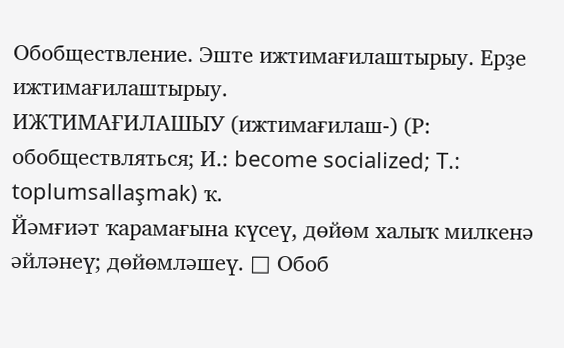Обобществление. Эште ижтимағилаштырыу. Ерҙе ижтимағилаштырыу.
ИЖТИМАҒИЛАШЫУ (ижтимағилаш-) (Р: обобществляться; И.: become socialized; T.: toplumsallaşmak) ҡ.
Йәмғиәт ҡарамағына күсеү, дөйөм халыҡ милкенә әйләнеү; дөйөмләшеү. □ Обоб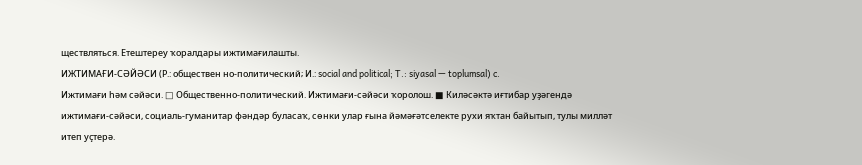ществляться. Етештереу ҡоралдары ижтимағилашты.
ИЖТИМАҒИ-СӘЙӘСИ (Р.: обществен но-политический; И.: social and political; T.: siyasal — toplumsal) c.
Ижтимағи һәм сәйәси. □ Общественно-политический. Ижтимағи-сәйәси ҡоролош. ■ Киләсәктә иғтибар уҙәгендә ижтимағи-сәйәси, социаль-гуманитар фәндәр буласаҡ, сөнки улар ғына йәмәғәтселекте рухи яҡтан байытып, тулы милләт итеп уҫтерә.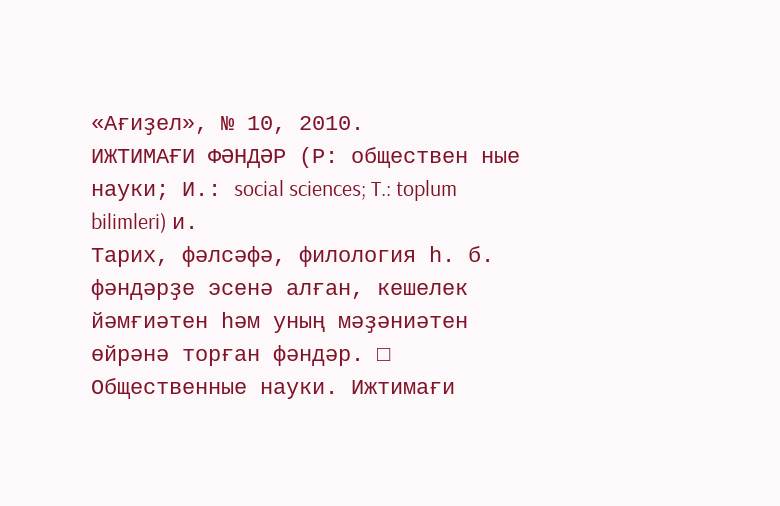«Ағиҙел», № 10, 2010.
ИЖТИМАҒИ ФӘНДӘР (Р: обществен ные науки; И.: social sciences; T.: toplum bilimleri) и.
Тарих, фәлсәфә, филология һ. б. фәндәрҙе эсенә алған, кешелек йәмғиәтен һәм уның мәҙәниәтен өйрәнә торған фәндәр. □ Общественные науки. Ижтимағи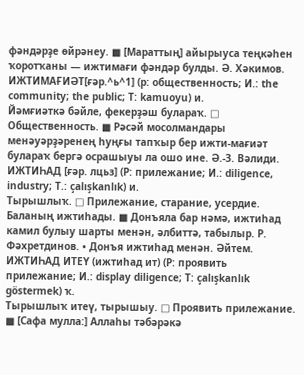фәндәрҙе өйрәнеу. ■ [Мараттың] айырыуса теңкәһен ҡоротҡаны — ижтимағи фәндәр булды. Ә. Хәкимов.
ИЖТИМАҒИӘТ[ғәр.^ь^1] (р: общественность; И.: the community; the public; T: kamuoyu) и.
Йәмғиәткә бәйле, фекерҙәш булараҡ. □ Общественность. ■ Рәсәй мосолмандары менәуәрҙәренең һуңғы тапҡыр бер ижти-мағиәт булараҡ бергә осрашыуы ла ошо ине. Ә.-З. Вәлиди.
ИЖТИҺАД [ғәр. лцьз] (Р: прилежание; И.: diligence, industry; T.: çalışkanlık) и.
Тырышлыҡ. □ Прилежание, старание, усердие. Баланың ижтиһады. ■ Донъяла бар нәмә, ижтиһад камил булыу шарты менән, әлбиттә, табылыр. Р. Фәхретдинов. • Донъя ижтиһад менән. Әйтем.
ИЖТИҺАД ИТЕҮ (ижтиһад ит) (Р: проявить прилежание; И.: display diligence; T: çalışkanlık göstermek) ҡ.
Тырышлыҡ итеү, тырышыу. □ Проявить прилежание. ■ [Сафа мулла:] Аллаһы тәбәрәкә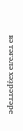вә тәғәлә хәҙрәттәре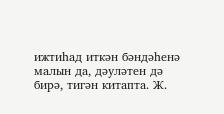ижтиһад иткән бәндәһенә малын да, дәуләтен дә бирә, тигән китапта. Ж.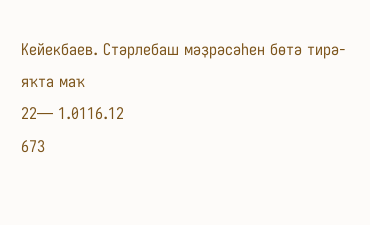Кейекбаев. Стәрлебаш мәҙрәсәһен бөтә тирә-яҡта маҡ
22— 1.0116.12
673